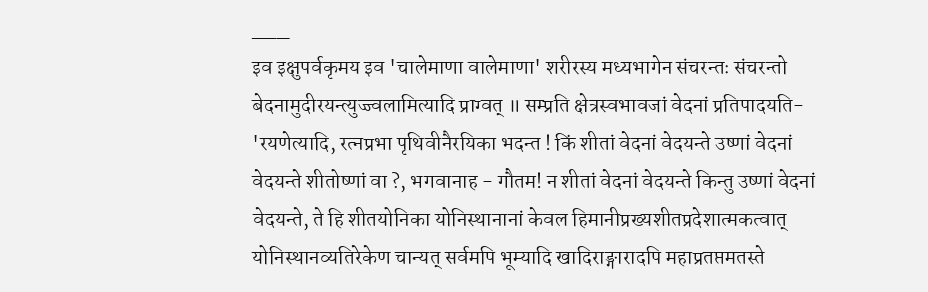___
इव इक्षुपर्वकृमय इव 'चालेमाणा वालेमाणा' शरीरस्य मध्यभागेन संचरन्तः संचरन्तो बेदनामुदीरयन्त्युज्ज्वलामित्यादि प्राग्वत् ॥ सम्प्रति क्षेत्रस्वभावजां वेदनां प्रतिपादयति- 'रयणेत्यादि, रत्नप्रभा पृथिवीनैरयिका भदन्त ! किं शीतां वेदनां वेदयन्ते उष्णां वेदनां वेदयन्ते शीतोष्णां वा ?, भगवानाह - गौतम! न शीतां वेदनां वेदयन्ते किन्तु उष्णां वेदनां वेदयन्ते, ते हि शीतयोनिका योनिस्थानानां केवल हिमानीप्रख्यशीतप्रदेशात्मकत्वात् योनिस्थानव्यतिरेकेण चान्यत् सर्वमपि भूम्यादि खादिराङ्गारादपि महाप्रतप्तमतस्ते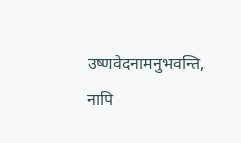उष्णवेदनामनुभवन्ति, नापि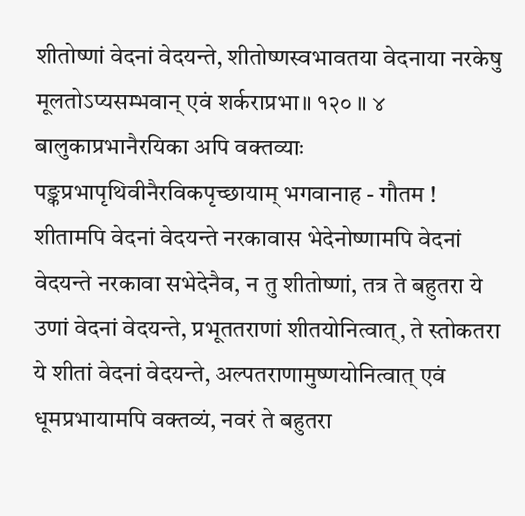शीतोष्णां वेदनां वेदयन्ते, शीतोष्णस्वभावतया वेदनाया नरकेषु मूलतोऽप्यसम्भवान् एवं शर्कराप्रभा॥ १२० ॥ ४ बालुकाप्रभानैरयिका अपि वक्तव्याः पङ्कप्रभापृथिवीनैरविकपृच्छायाम् भगवानाह - गौतम ! शीतामपि वेदनां वेदयन्ते नरकावास भेदेनोष्णामपि वेदनां वेदयन्ते नरकावा सभेदेनैव, न तु शीतोष्णां, तत्र ते बहुतरा ये उणां वेदनां वेदयन्ते, प्रभूततराणां शीतयोनित्वात्, ते स्तोकतरा ये शीतां वेदनां वेदयन्ते, अल्पतराणामुष्णयोनित्वात् एवं धूमप्रभायामपि वक्तव्यं, नवरं ते बहुतरा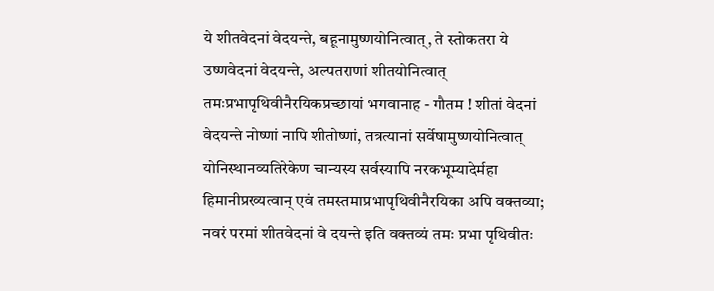ये शीतवेदनां वेदयन्ते, बहूनामुष्णयोनित्वात्, ते स्तोकतरा ये उष्णवेदनां वेदयन्ते, अल्पतराणां शीतयोनित्वात् तमःप्रभापृथिवीनैरयिकप्रच्छायां भगवानाह - गौतम ! शीतां वेदनां वेदयन्ते नोष्णां नापि शीतोष्णां, तत्रत्यानां सर्वेषामुष्णयोनित्वात् योनिस्थानव्यतिरेकेण चान्यस्य सर्वस्यापि नरकभूम्यादेर्महा हिमानीप्रख्यत्वान् एवं तमस्तमाप्रभापृथिवीनैरयिका अपि वक्तव्या; नवरं परमां शीतवेदनां वे दयन्ते इति वक्तव्यं तमः प्रभा पृथिवीतः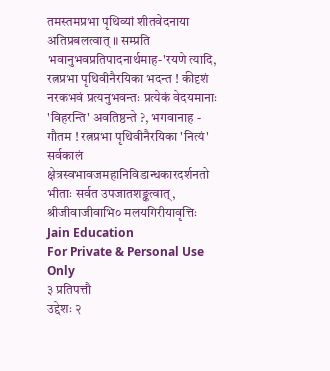तमस्तमप्रभा पृथिव्यां शीतवेदनाया अतिप्रबलत्वात् ॥ सम्प्रति भवानुभवप्रतिपादनार्थमाह-'रयणे त्यादि, रत्नप्रभा पृथिवीनैरयिका भदन्त ! कीदृशं नरकभवं प्रत्यनुभवन्तः प्रत्येकं वेदयमानाः 'विहरन्ति' अवतिष्ठन्ते ?, भगवानाह - गौतम ! रत्नप्रभा पृथिवीनैरयिका 'नित्यं' सर्वकालं क्षेत्रस्वभावजमहानिविडान्धकारदर्शनतो भीताः सर्वत उपजातशङ्कत्वात्,
श्रीजीवाजीवाभि० मलयगिरीयावृत्तिः
Jain Education
For Private & Personal Use Only
३ प्रतिपत्तौ
उद्देशः २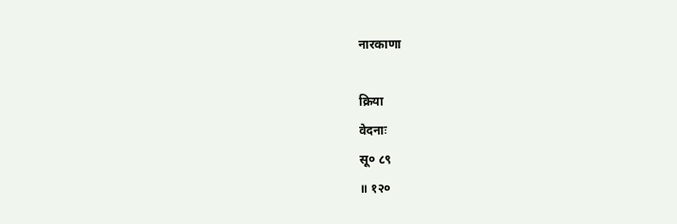नारकाणा

क्रिया
वेदनाः
सू० ८९
॥ १२०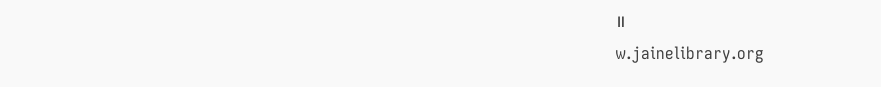॥
w.jainelibrary.org